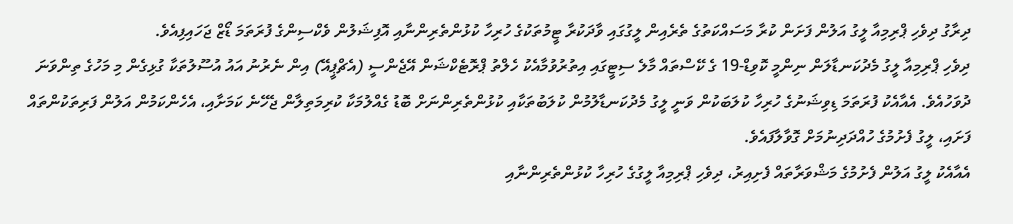ދިރާގު ދިވެހި ޕްރިމިއާ ލީގު އަލުން ފަށަން ކުރާ މަސައްކަތުގެ ތެރެއިން ލީގުގައި ވާދަކުރާ ޓީމުތަކުގެ ހުރިހާ ކުޅުންތެރިންނާއި އޮފިޝަލުން ވެކްސިންގެ ފުރަތަމަ ޑޯޒް ޖަހައިފިއެވެ.
ދިވެހި ޕްރިމިއާ ލީގު މެދުކަނޑާލަން ނިންމީ ކޮވިޑް-19 ގެ ކޭސްތައް މާލެ ސިޓީގައި އިތުރުވުމާއެކު ހެލްތު ޕްރޮޓެކްޝަން އޭޖެންސީ (އެޗްޕީއޭ) އިން ނެރުނު އައު އުސޫލުތަކާ ގުޅިގެން މި މަހުގެ ތިންވަނަ ދުވަހުއެވެ. އެއާއެކު ފުރަތަމަ ޑިވިޝަނުގެ ހުރިހާ ކުލަބަކުން ވަނީ ލީގު މެދުކަނޑާލުމުން ކުލަބުތަކާއި ކުޅުންތެރިންނަށް ބޮޑު ގެއްލުމަކާ ކުރިމަތިލާން ޖެހޭނެ ކަމަށާއި، އެހެންކަމުން އަލުން ފަރިތަކުންތައް ފަށައި، ލީގު ފެށުމުގެ ހުއްދަދިނުމަށް ގޮވާލާފައެވެ.
އެއާއެކު ލީގު އަލުން ފެށުމުގެ މަޝްވަރާތައް ފެށިއިރު، ދިވެހި ޕްރިމިއާ ލީގުގެ ހުރިހާ ކުޅުންތެރިންނާއި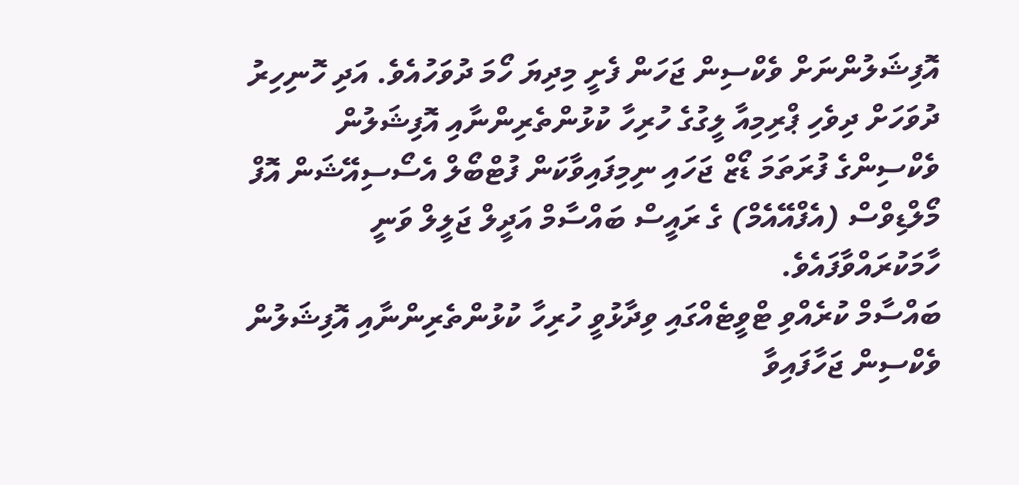އޮފިޝަލުންނަށް ވެކްސިން ޖަހަން ފެށީ މިދިޔަ ހޯމަ ދުވަހުއެވެ. އަދި ހޮނިހިރު ދުވަހަށް ދިވެހި ޕްރިމިއާ ލީގުގެ ހުރިހާ ކުޅުންތެރިންނާއި އޮފިޝަލުން ވެކްސިންގެ ފުރަތަމަ ޑޯޒް ޖަހައި ނިމިފައިވާކަން ފުޓްބޯލް އެސޯސިއޭޝަން އޮފް މޯލްޑިވްސް (އެފްއޭއެމް) ގެ ރައީސް ބައްސާމް އަދީލް ޖަލީލް ވަނީ ހާމަކުރައްވާފައެވެ.
ބައްސާމް ކުރެއްވި ޓްވީޓެއްގައި ވިދާޅުވީ ހުރިހާ ކުޅުންތެރިންނާއި އޮފިޝަލުން ވެކްސިން ޖަހާފައިވާ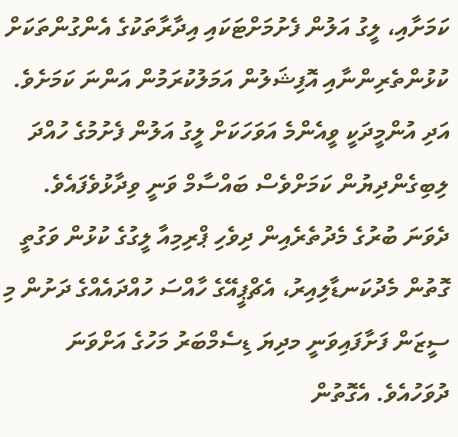ކަމަށާއި، ލީގު އަލުން ފެށުމަށްޓަކައި އިދާރާތަކުގެ އެންގުންތަކަށް ކުޅުންތެރިންނާއި އޮފިޝަލުން އަމަލުކުރަމުން އަންނަ ކަމަށެވެ. އަދި އުންމީދަކީ ވީއެންމެ އަވަހަކަށް ލީގު އަލުން ފެށުމުގެ ހުއްދަ ލިބިގެންދިޔުން ކަމަށްވެސް ބައްސާމް ވަނީ ވިދާޅުވެފައެވެ.
ދެވަނަ ބުރުގެ މެދުތެރެއިން ދިވެހި ޕްރިމިއާ ލީގުގެ ކުޅުން ވަގުތީ ގޮތުން މެދުކަނޑާލިއިރު، އެޗްޕީއޭގެ ހާއްސަ ހުއްދައެއްގެ ދަށުން މި ސީޒަން ފަށާފައިވަނީ މދިޔަ ޑިސެމްބަރު މަހުގެ އަށްވަނަ ދުވަހުއެވެ. އެގޮތުން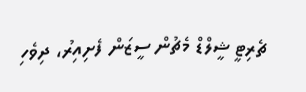ޗެރިޓީ ޝީލްޑް މެޗުން ސީޒަން ފެށިއިރު، ދިވެހި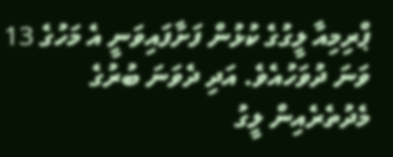ޕްރިމިއާ ލީގުގެ ކުޅުން ފަށާފައިވަނީ އެ މަހުގެ 13 ވަނަ ދުވަހުއެވެ. އަދި ދެވަނަ ބުރުގެ މެދުތެރެއިން ލީގު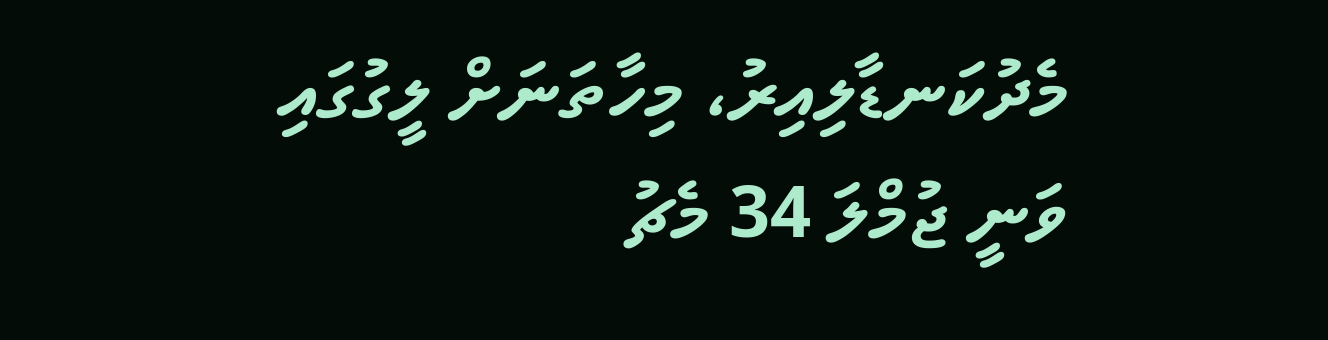މެދުކަނޑާލިއިރު، މިހާތަނަށް ލީގުގައި ވަނީ ޖުމްލަ 34 މެޗު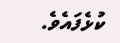ކުޅެފައެވެ.